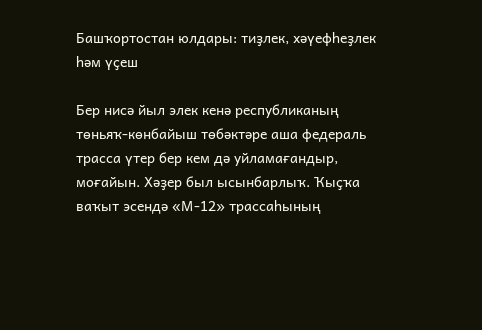Башҡортостан юлдары: тиҙлек, хәүефһеҙлек һәм үҫеш

Бер нисә йыл элек кенә республиканың төньяҡ-көнбайыш төбәктәре аша федераль трасса үтер бер кем дә уйламағандыр, моғайын. Хәҙер был ысынбарлыҡ. Ҡыҫҡа ваҡыт эсендә «М-12» трассаһының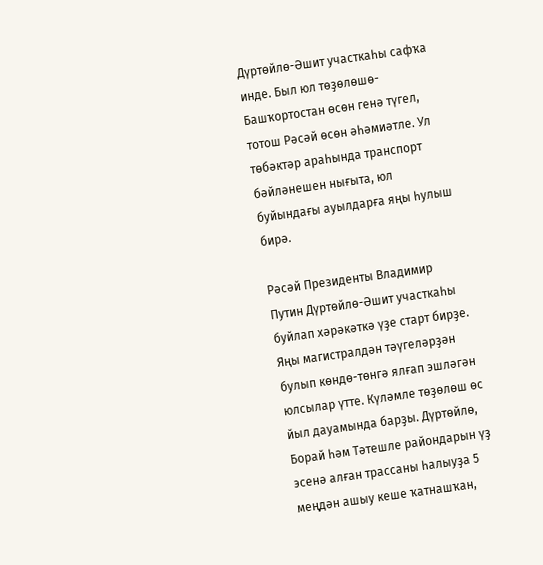Дүртөйлө-Әшит участкаһы сафҡа инде. Был юл төҙөлөшө-Башҡортостан өсөн генә түгел, тотош Рәсәй өсөн әһәмиәтле. Ул төбәктәр араһында транспорт бәйләнешен нығыта, юл буйындағы ауылдарға яңы һулыш бирә.

Рәсәй Президенты Владимир Путин Дүртөйлө-Әшит участкаһы буйлап хәрәкәткә үҙе старт бирҙе. Яңы магистралдән тәүгеләрҙән булып көндө-төнгә ялғап эшләгән юлсылар үтте. Күләмле төҙөлөш өс йыл дауамында барҙы. Дүртөйлө, Борай һәм Тәтешле райондарын үҙ эсенә алған трассаны һалыуҙа 5 меңдән ашыу кеше ҡатнашҡан,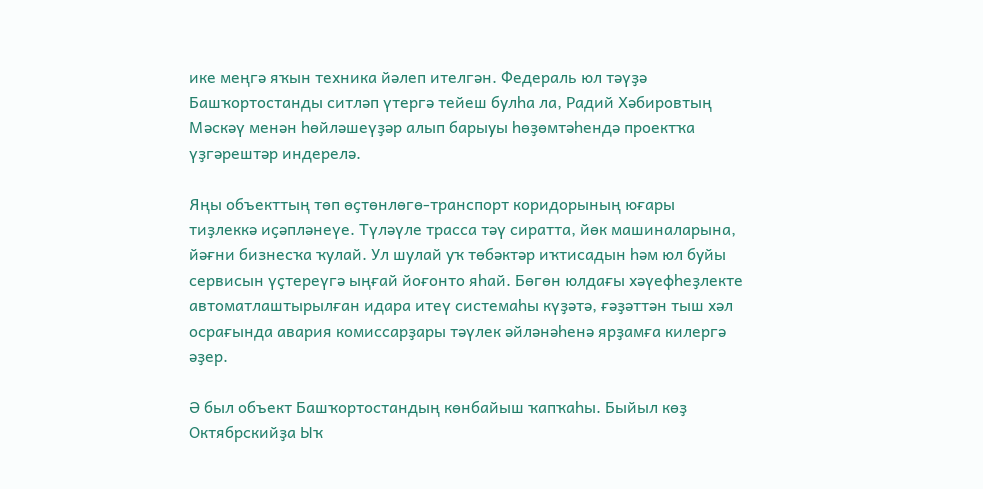ике меңгә яҡын техника йәлеп ителгән. Федераль юл тәүҙә Башҡортостанды ситләп үтергә тейеш булһа ла, Радий Хәбировтың Мәскәү менән һөйләшеүҙәр алып барыуы һөҙөмтәһендә проектҡа үҙгәрештәр индерелә.

Яңы объекттың төп өҫтөнлөгө-транспорт коридорының юғары тиҙлеккә иҫәпләнеүе. Түләүле трасса тәү сиратта, йөк машиналарына, йәғни бизнесҡа ҡулай. Ул шулай уҡ төбәктәр иҡтисадын һәм юл буйы сервисын үҫтереүгә ыңғай йоғонто яһай. Бөгөн юлдағы хәүефһеҙлекте автоматлаштырылған идара итеү системаһы күҙәтә, ғәҙәттән тыш хәл осрағында авария комиссарҙары тәүлек әйләнәһенә ярҙамға килергә әҙер.

Ә был объект Башҡортостандың көнбайыш ҡапҡаһы. Быйыл көҙ Октябрскийҙа Ыҡ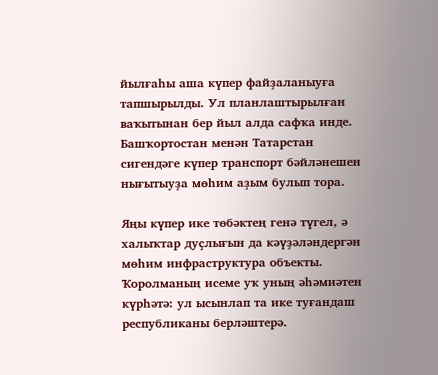йылғаһы аша күпер файҙаланыуға тапшырылды. Ул планлаштырылған ваҡытынан бер йыл алда сафҡа инде. Башҡортостан менән Татарстан сигендәге күпер транспорт бәйләнешен нығытыуҙа мөһим аҙым булып тора.

Яңы күпер ике төбәктең генә түгел, ә халыҡтар дуҫлығын да кәүҙәләндергән мөһим инфраструктура объекты. Ҡоролманың исеме уҡ уның әһәмиәтен күрһәтә: ул ысынлап та ике туғандаш республиканы берләштерә.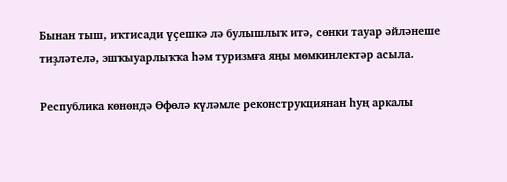Бынан тыш, иҡтисади үҫешкә лә булышлыҡ итә, сөнки тауар әйләнеше тиҙләтелә, эшҡыуарлыҡҡа һәм туризмға яңы мөмкинлектәр асыла.

Республика көнөндә Өфөлә күләмле реконструкциянан һуң аркалы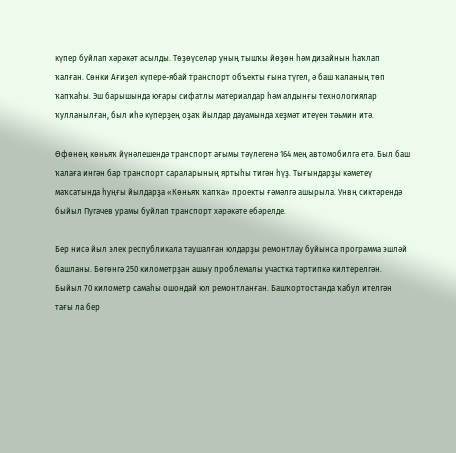күпер буйлап хәрәкәт асылды. Төҙөүселәр уның тышҡы йөҙөн һәм дизайнын һаҡлап ҡалған. Сөнки Ағиҙел күпере-ябай транспорт объекты ғына түгел, ә баш ҡаланың төп ҡапҡаһы. Эш барышында юғары сифатлы материалдар һәм алдынғы технологиялар ҡулланылған, был иһә күперҙең оҙаҡ йылдар дауамында хеҙмәт итеүен тәьмин итә.

Өфөнөң көньяҡ йүнәлешендә транспорт ағымы тәүлегенә 164 мең автомобилгә етә. Был баш ҡалаға ингән бар транспорт сараларының яртыһы тигән һүҙ. Тығындарҙы кәметеү маҡсатында һуңғы йылдарҙа «Көньяҡ ҡапҡа» проекты ғәмәлгә ашырыла. Унвң сиктәрендә быйыл Пугачев урамы буйлап транспорт хәрәкәте ебәрелде.

Бер нисә йыл элек республикала таушалған юлдарҙы ремонтлау буйынса программа эшләй башланы. Бөгөнгә 250 километрҙан ашыу проблемалы участка тәртипкә килтерелгән. Быйыл 70 километр самаһы ошондай юл ремонтланған. Башҡортостанда ҡабул ителгән тағы ла бер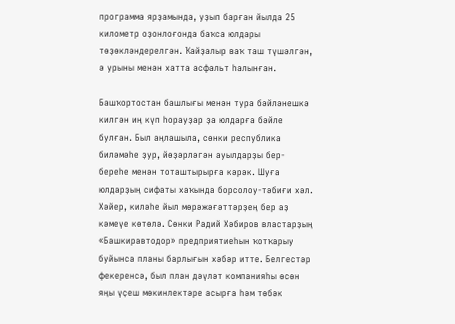программа ярҙамында, уҙып барған йылда 25 километр оҙонлоғонда баҡса юлдары төҙөкләндерелгән. Ҡайҙалыр ваҡ таш түшәлгән, ә урыны менән хатта асфальт һалынған.

Башҡортостан башлығы менән тура бәйләнешкә килгән иң күп һорауҙар ҙа юлдарға бәйле булған. Был аңлашыла, сөнки республика биләмәһе ҙур, йөҙәрләгән ауылдарҙы бер-береһе менән тоташтырырға кәрәк. Шуға юлдарҙың сифаты хаҡында борсолоу-тәбиғи хәл. Хәйер, киләһе йыл мөрәжәғәттәрҙең бер аҙ кәмеүе көтөлә. Сөнки Радий Хәбиров властарҙың «Башкиравтодор» предприятиеһын ҡотҡарыу буйынса планы барлығын хәбәр итте. Белгестәр фекеренсә, был план дәүләт компанияһы өсөн яңы үҫеш мөкинлектәре асырға һәм төбәк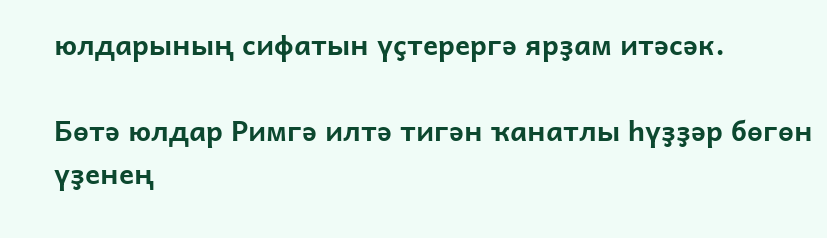юлдарының сифатын үҫтерергә ярҙам итәсәк.

Бөтә юлдар Римгә илтә тигән ҡанатлы һүҙҙәр бөгөн үҙенең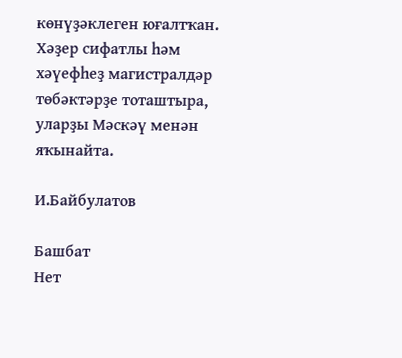көнүҙәклеген юғалтҡан. Хәҙер сифатлы һәм хәүефһеҙ магистралдәр төбәктәрҙе тоташтыра, уларҙы Мәскәү менән яҡынайта.

И.Байбулатов

Башбат
Нет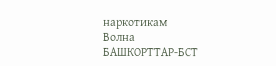наркотикам
Волна
БАШКОРТТАР-БСТ